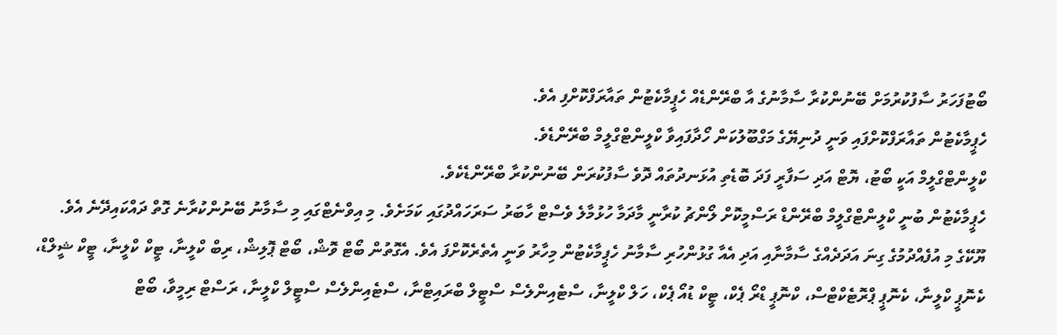ބޯޓުފަހަރު ސާފުކުރުމަށް ބޭނުންކުރާ ސާމާނުގެ އާ ބްރޭންޑެއް ހެޕީމާކެޓުން ތައާރަފްކޮށްފި އެވެ.
ހެޕީމާކެޓުން ތައާރަފްކޮށްފައި ވަނީ ދުނިޔޭގެ މަގްބޫލުކަން ހޯދާފައިވާ ކްލީންޓްގްލީމް ބްރޭންޑެވެ.
ކްލީންޓްގްލީމް އަކީ ބޯޓު، ޔޮޓް އަދި ސަފާރީ ފަދަ ބޮޑެތި އުޅަނދުތައް ދޮވެ ސާފުކުރަން ބޭނުންކުރާ ބްރޭންޑެކެވެ.
ހެޕީމާކެޓުން ބުނީ ކްލީންޓްގްލީމް ބްރޭންޑް ރަސްމީކޮށް ލޯންޗު ކުރާނީ މާދަމާ ހުޅުމާލެ ވެސްޓް ހާބަރު ސަރަހައްދުގައި ކަމަށެވެ. މި އިވްނެޓްގައި މި ސާމާނު ބޭނުންކުރާނެ ގޮތް ދައްކައިދޭނެ އެވެ.
ޔޫކޭގެ މި އުފެއްދުމުގެ ގިނަ އަދަދެއްގެ ސާމާނާއި އަދި އެއާ ގުޅުންހުރި ސާމާނު ހެޕީމާކެޓުން މިހާރު ވަނީ އެތެރެކޮށްފަ އެވެ. އެގޮތުން ބޯޓް ވޮޝް، ބޯޓް ޕޮލިޝް، ރިބް ކްލީނާ، ޓީކް ކްލީނާ، ޓީކް ޝީލްޑް، ކެނޮޕީ ކްލީނާ، ކެނޮޕީ ޕްރޮޓެކްޓްސް، ކްނޮޕީ ޑްރޯ ޕެކް، ޓީކް ޑުއޯ ޕެކް، ހަލް ކްލީނާ، ސްޓެއިންލެސް ސްޓީލް ބްރައިޓްނާ، ސްޓެއިންލެސް ސްޓީލް ކްލީނާ، ރަސްޓް ރިމީވާ، ބޯޓް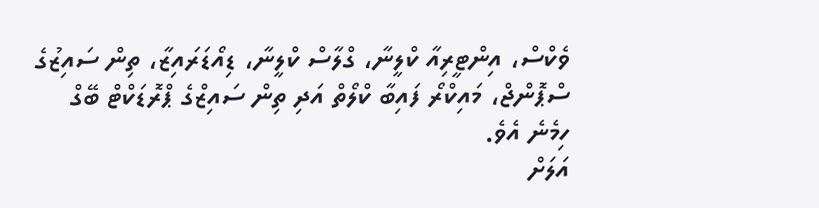ވެކްސް، އިންޓީރިއާ ކްލީނާ، ގްލާސް ކްލީނާ، ޑިއޯޑަރައިޒާ، ތިން ސައިޒުގެ ސްޕޮންޖް، މައިކްރޯ ފައިބާ ކްލޯތް އަދި ތިން ސައިޒްގެ ޕްރޮޑަކްޓް ބޭގް ހިމެނެ އެވެ.
އަލަށް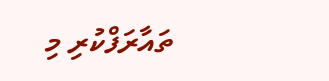ތައާރަފްކުރި މި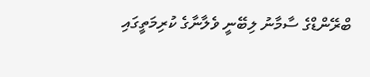ބްރޭންޑްގެ ސާމާނު ލިބޭނީ ވެލާނާގެ ކުރިމަތީގައި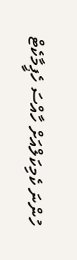ހުންނަ ކެމިކަލްއަށް ހާއްސަ ހެޕީމާކެޓް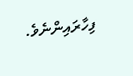ފިހާރައިންނެވެ.